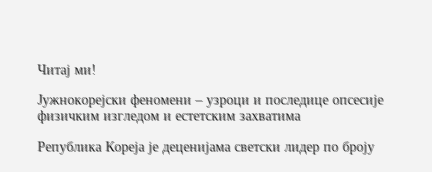Читај ми!

Јужнокорејски феномени – узроци и последице опсесије физичким изгледом и естетским захватима

Република Кореја је деценијама светски лидер по броју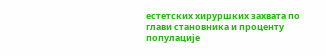естетских хируршких захвата по глави становника и проценту популације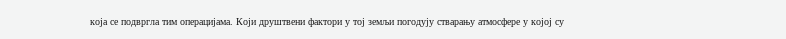која се подвргла тим операцијама. Који друштвени фактори у тој земљи погодују стварању атмосфере у којој су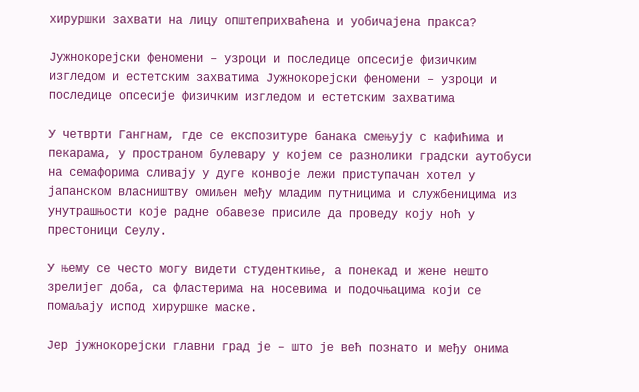хируршки захвати на лицу општеприхваћена и уобичајена пракса?

Јужнокорејски феномени – узроци и последице опсесије физичким изгледом и естетским захватима Јужнокорејски феномени – узроци и последице опсесије физичким изгледом и естетским захватима

У четврти Гангнам, где се експозитуре банака смењују с кафићима и пекарама, у пространом булевару у којем се разнолики градски аутобуси на семафорима сливају у дуге конвоје лежи приступачан хотел у јапанском власништву омиљен међу младим путницима и службеницима из унутрашњости које радне обавезе присиле да проведу коју ноћ у престоници Сеулу.

У њему се често могу видети студенткиње, а понекад и жене нешто зрелијег доба, са фластерима на носевима и подочњацима који се помаљају испод хируршке маске.

Јер јужнокорејски главни град је – што је већ познато и међу онима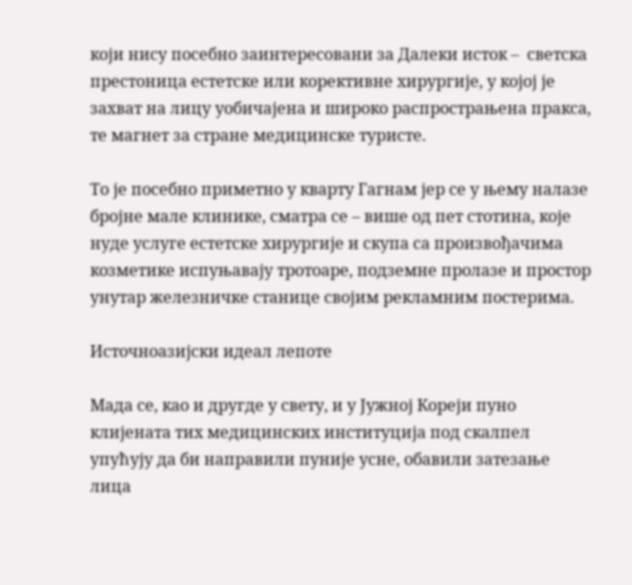који нису посебно заинтересовани за Далеки исток –  светска престоница естетске или корективне хирургије, у којој је захват на лицу уобичајена и широко распрострањена пракса, те магнет за стране медицинске туристе.

То је посебно приметно у кварту Гагнам јер се у њему налазе бројне мале клинике, сматра се – више од пет стотина, које нуде услуге естетске хирургије и скупа са произвођачима козметике испуњавају тротоаре, подземне пролазе и простор унутар железничке станице својим рекламним постерима.

Источноазијски идеал лепоте

Мада се, као и другде у свету, и у Јужној Кореји пуно клијената тих медицинских институција под скалпел упућују да би направили пуније усне, обавили затезање лица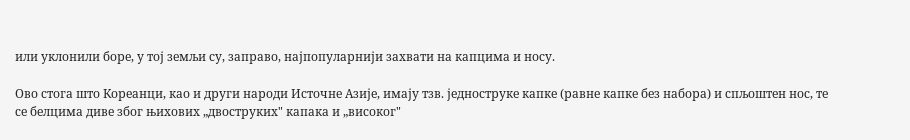или уклонили боре, у тој земљи су, заправо, најпопуларнији захвати на капцима и носу.

Ово стога што Кореанци, као и други народи Источне Азије, имају тзв. једноструке капке (равне капке без набора) и спљоштен нос, те се белцима диве због њихових „двоструких" капака и „високог"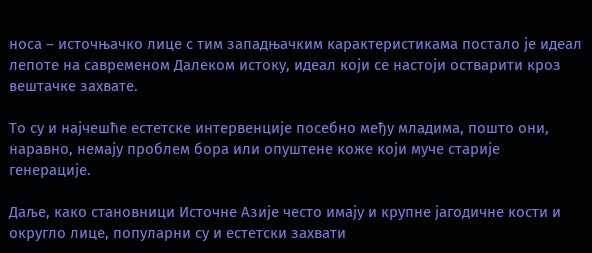носа – источњачко лице с тим западњачким карактеристикама постало је идеал лепоте на савременом Далеком истоку, идеал који се настоји остварити кроз вештачке захвате.

То су и најчешће естетске интервенције посебно међу младима, пошто они, наравно, немају проблем бора или опуштене коже који муче старије генерације.

Даље, како становници Источне Азије често имају и крупне јагодичне кости и округло лице, популарни су и естетски захвати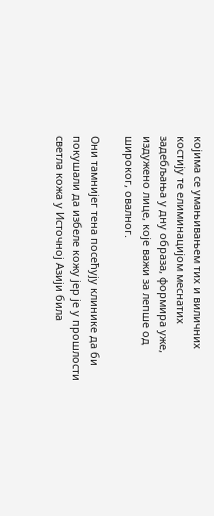којима се умањивањем тих и виличних костију те елиминацијом меснатих задебљања у дну образа, формира уже, издужено лице, које важи за лепше од широког, овалног.

Они тамнијег тена посећују клинике да би покушали да избеле кожу јер је у прошлости светла кожа у Источној Азији била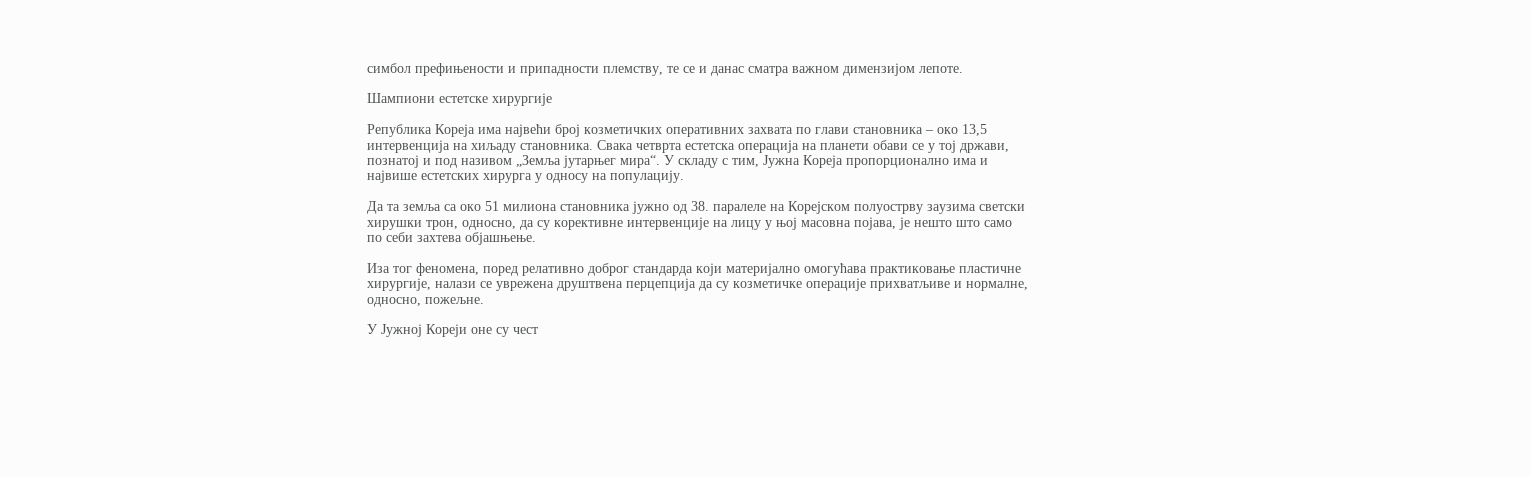симбол префињености и припадности племству, те се и данас сматра важном димензијом лепоте.

Шампиони естетске хирургије

Република Кореја има највећи број козметичких оперативних захвата по глави становника – око 13,5 интервенција на хиљаду становника. Свака четврта естетска операција на планети обави се у тој држави, познатој и под називом „Земља јутарњег мира“. У складу с тим, Јужна Кореја пропорционално има и највише естетских хирурга у односу на популацију.

Да та земља са око 51 милиона становника јужно од 38. паралеле на Корејском полуострву заузима светски хирушки трон, односно, да су корективне интервенције на лицу у њој масовна појава, је нешто што само по себи захтева објашњење.

Иза тог феномена, поред релативно доброг стандарда који материјално омогућава практиковање пластичне хирургије, налази се уврежена друштвена перцепција да су козметичке операције прихватљиве и нормалне, односно, пожељне.

У Јужној Кореји оне су чест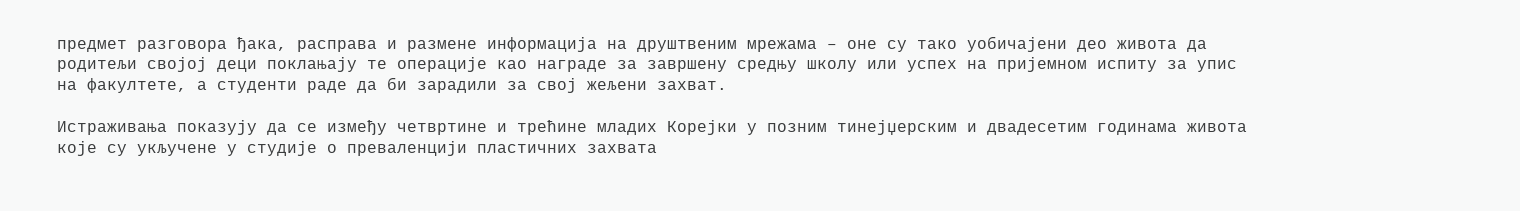предмет разговора ђака, расправа и размене информација на друштвеним мрежама – оне су тако уобичајени део живота да родитељи својој деци поклањају те операције као награде за завршену средњу школу или успех на пријемном испиту за упис на факултете, а студенти раде да би зарадили за свој жељени захват.

Истраживања показују да се између четвртине и трећине младих Корејки у позним тинејџерским и двадесетим годинама живота које су укључене у студије о преваленцији пластичних захвата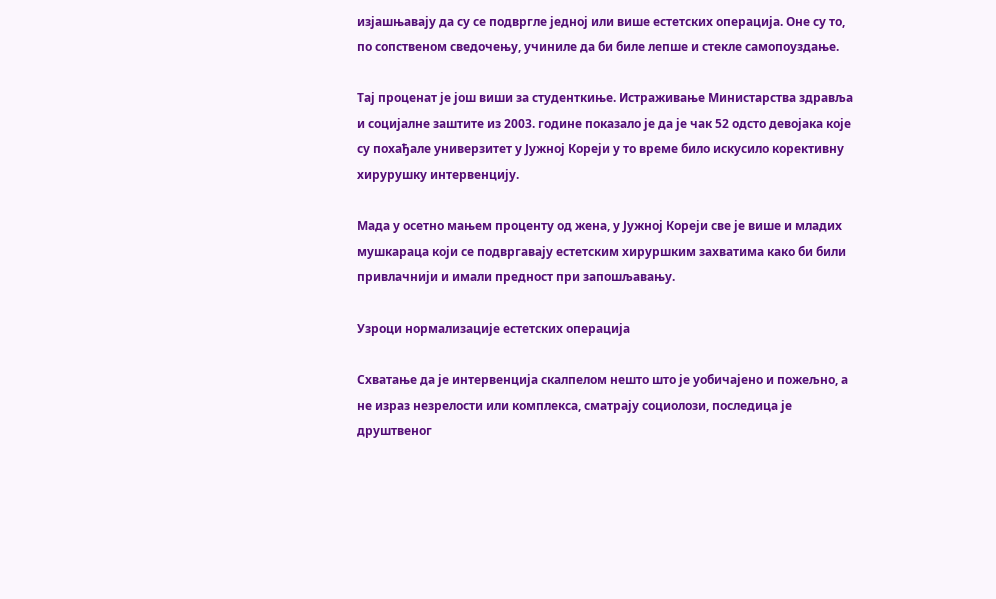изјашњавају да су се подвргле једној или више естетских операција. Оне су то, по сопственом сведочењу, учиниле да би биле лепше и стекле самопоуздање.

Тај проценат је још виши за студенткиње. Истраживање Министарства здравља и социјалне заштите из 2003. године показало је да је чак 52 одсто девојака које су похађале универзитет у Јужној Кореји у то време било искусило корективну хирурушку интервенцију.

Мада у осетно мањем проценту од жена, у Јужној Кореји све је више и младих мушкараца који се подвргавају естетским хируршким захватима како би били привлачнији и имали предност при запошљавању.

Узроци нормализације естетских операција

Схватање да је интервенција скалпелом нешто што је уобичајено и пожељно, а не израз незрелости или комплекса, сматрају социолози, последица је друштвеног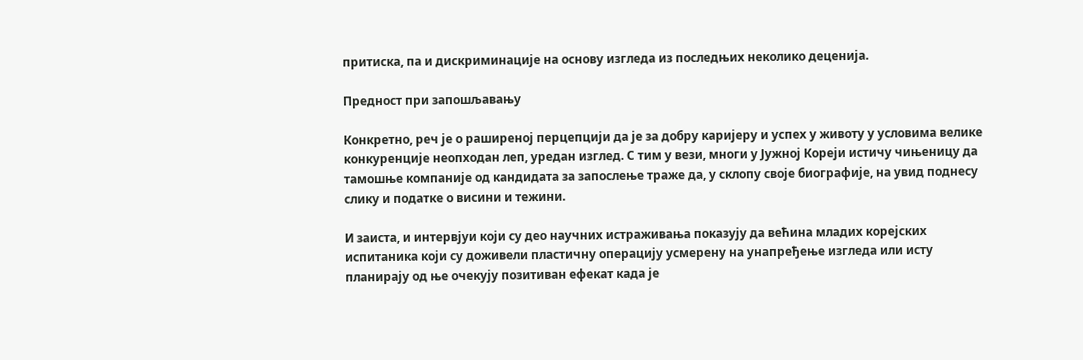притиска, па и дискриминације на основу изгледа из последњих неколико деценија.

Предност при запошљавању

Конкретно, реч је о раширеној перцепцији да је за добру каријеру и успех у животу у условима велике конкуренције неопходан леп, уредан изглед. С тим у вези, многи у Јужној Кореји истичу чињеницу да тамошње компаније од кандидата за запослење траже да, у склопу своје биографије, на увид поднесу слику и податке о висини и тежини.

И заиста, и интервјуи који су део научних истраживања показују да већина младих корејских испитаника који су доживели пластичну операцију усмерену на унапређење изгледа или исту планирају од ње очекују позитиван ефекат када је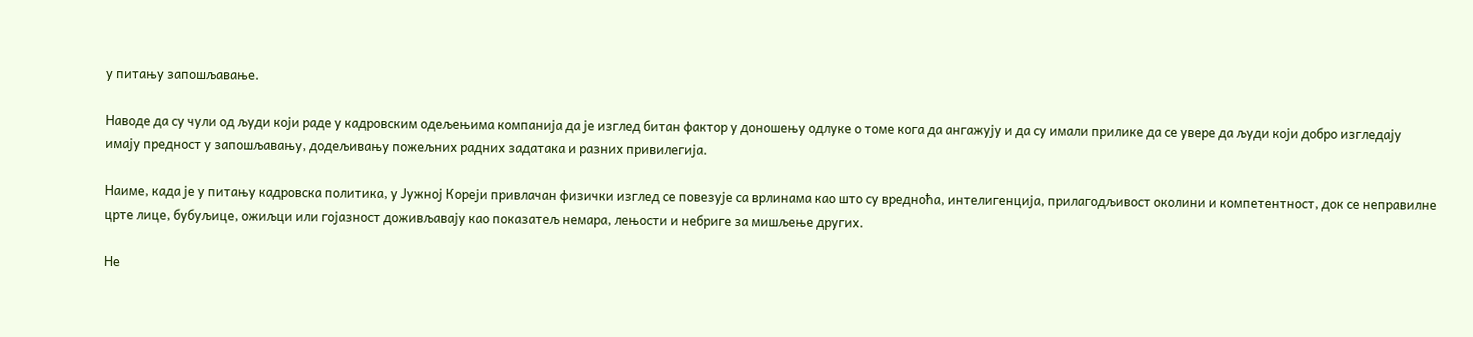у питању запошљавање.

Наводе да су чули од људи који раде у кадровским одељењима компанија да је изглед битан фактор у доношењу одлуке о томе кога да ангажују и да су имали прилике да се увере да људи који добро изгледају имају предност у запошљавању, додељивању пожељних радних задатака и разних привилегија.

Наиме, када је у питању кадровска политика, у Јужној Кореји привлачан физички изглед се повезује са врлинама као што су вредноћа, интелигенција, прилагодљивост околини и компетентност, док се неправилне црте лице, бубуљице, ожиљци или гојазност доживљавају као показатељ немара, лењости и небриге за мишљење других.

Не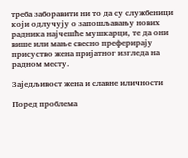треба заборавити ни то да су службеници који одлучују о запошљавању нових радника најчешће мушкарци, те да они више или мање свесно преферирају присуство жена пријатног изгледа на радном месту.

Заједљивост жена и славне иличности

Поред проблема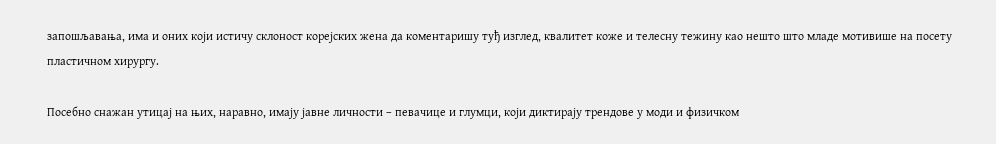запошљавања, има и оних који истичу склоност корејских жена да коментаришу туђ изглед, квалитет коже и телесну тежину као нешто што младе мотивише на посету пластичном хирургу.

Посебно снажан утицај на њих, наравно, имају јавне личности – певачице и глумци, који диктирају трендове у моди и физичком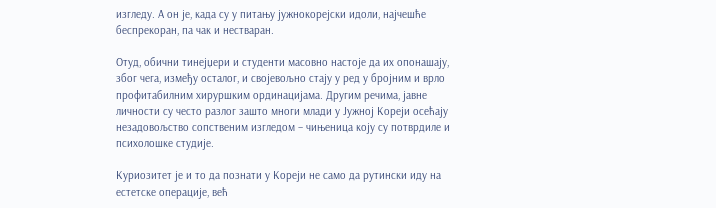изгледу. А он је, када су у питању јужнокорејски идоли, најчешће беспрекоран, па чак и нестваран.

Отуд, обични тинејџери и студенти масовно настоје да их опонашају, због чега, између осталог, и својевољно стају у ред у бројним и врло профитабилним хируршким ординацијама. Другим речима, јавне личности су често разлог зашто многи млади у Јужној Кореји осећају незадовољство сопственим изгледом – чињеница коју су потврдиле и психолошке студије.

Куриозитет је и то да познати у Кореји не само да рутински иду на естетске операције, већ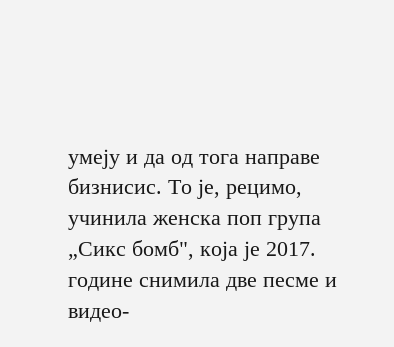умеју и да од тога направе бизнисис. То је, рецимо, учинила женска поп група „Сикс бомб", која је 2017. године снимила две песме и видео-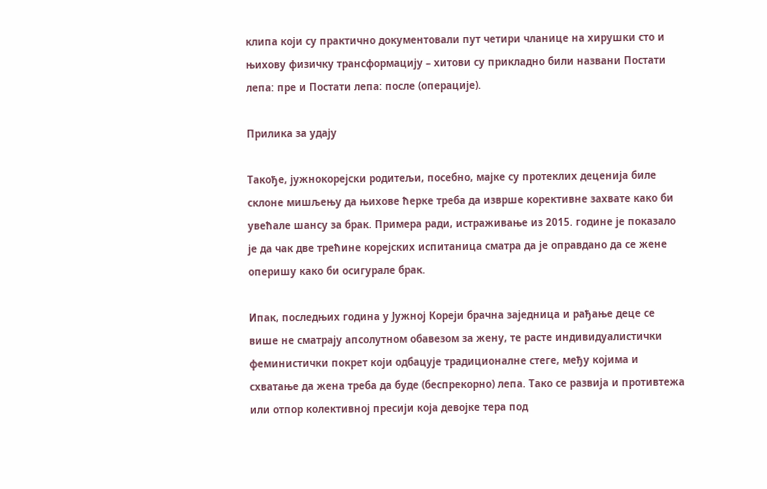клипа који су практично документовали пут четири чланице на хирушки сто и њихову физичку трансформацију – хитови су прикладно били названи Постати лепа: пре и Постати лепа: после (операције).

Прилика за удају

Такође, јужнокорејски родитељи, посебно, мајке су протеклих деценија биле склоне мишљењу да њихове ћерке треба да изврше корективне захвате како би увећале шансу за брак. Примера ради, истраживање из 2015. године је показало је да чак две трећине корејских испитаница сматра да је оправдано да се жене оперишу како би осигурале брак.

Ипак, последњих година у Јужној Кореји брачна заједница и рађање деце се више не сматрају апсолутном обавезом за жену, те расте индивидуалистички феминистички покрет који одбацује традиционалне стеге, међу којима и схватање да жена треба да буде (беспрекорно) лепа. Тако се развија и противтежа или отпор колективној пресији која девојке тера под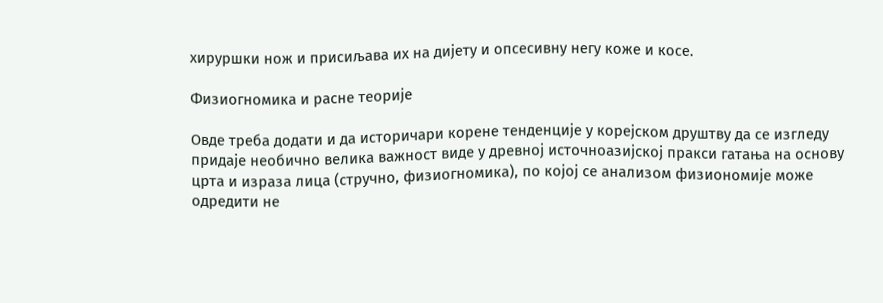хируршки нож и присиљава их на дијету и опсесивну негу коже и косе.

Физиогномика и расне теорије

Овде треба додати и да историчари корене тенденције у корејском друштву да се изгледу придаје необично велика важност виде у древној источноазијској пракси гатања на основу црта и израза лица (стручно, физиогномика), по којој се анализом физиономије може одредити не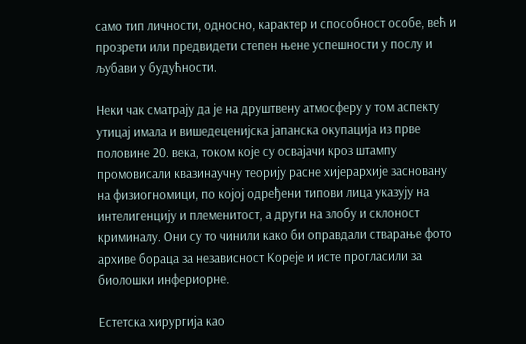само тип личности, односно, карактер и способност особе, већ и прозрети или предвидети степен њене успешности у послу и љубави у будућности.

Неки чак сматрају да је на друштвену атмосферу у том аспекту утицај имала и вишедеценијска јапанска окупација из прве половине 20. века, током које су освајачи кроз штампу промовисали квазинаучну теорију расне хијерархије засновану на физиогномици, по којој одређени типови лица указују на интелигенцију и племенитост, а други на злобу и склоност криминалу. Они су то чинили како би оправдали стварање фото архиве бораца за независност Кореје и исте прогласили за биолошки инфериорне.

Естетска хирургија као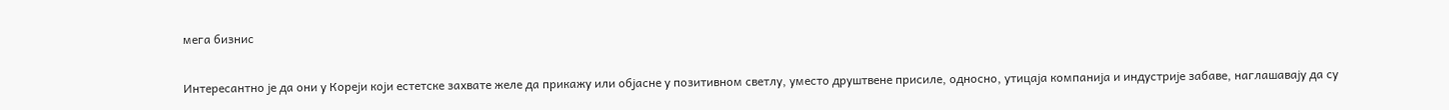мега бизнис

Интересантно је да они у Кореји који естетске захвате желе да прикажу или објасне у позитивном светлу, уместо друштвене присиле, односно, утицаја компанија и индустрије забаве, наглашавају да су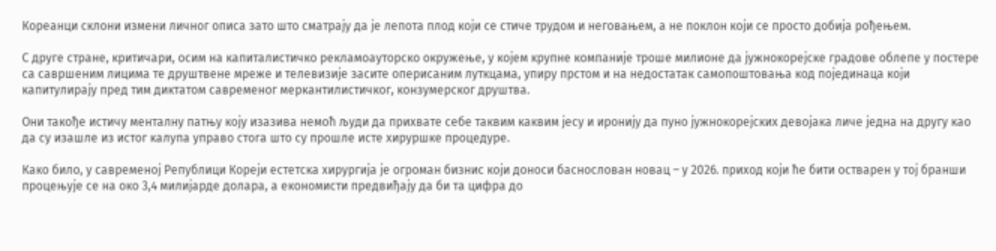Кореанци склони измени личног описа зато што сматрају да је лепота плод који се стиче трудом и неговањем, а не поклон који се просто добија рођењем.

С друге стране, критичари, осим на капиталистичко рекламоауторско окружење, у којем крупне компаније троше милионе да јужнокорејске градове облепе у постере са савршеним лицима те друштвене мреже и телевизије засите оперисаним луткцама, упиру прстом и на недостатак самопоштовања код појединаца који капитулирају пред тим диктатом савременог меркантилистичког, конзумерског друштва.

Они такође истичу менталну патњу коју изазива немоћ људи да прихвате себе таквим каквим јесу и иронију да пуно јужнокорејских девојака личе једна на другу као да су изашле из истог калупа управо стога што су прошле исте хируршке процедуре.

Како било, у савременој Републици Кореји естетска хирургија је огроман бизнис који доноси баснослован новац – у 2026. приход који ће бити остварен у тој бранши процењује се на око 3,4 милијарде долара, а економисти предвиђају да би та цифра до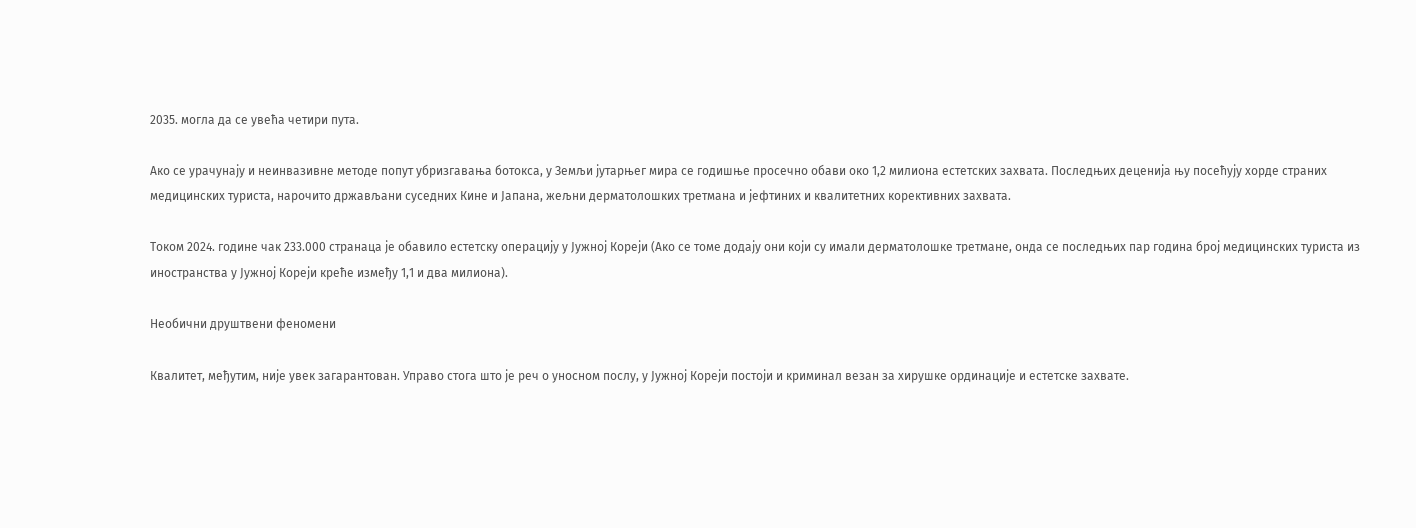2035. могла да се увећа четири пута.

Ако се урачунају и неинвазивне методе попут убризгавања ботокса, у Земљи јутарњег мира се годишње просечно обави око 1,2 милиона естетских захвата. Последњих деценија њу посећују хорде страних медицинских туриста, нарочито држављани суседних Кине и Јапана, жељни дерматолошких третмана и јефтиних и квалитетних корективних захвата.

Током 2024. године чак 233.000 странаца је обавило естетску операцију у Јужној Кореји (Ако се томе додају они који су имали дерматолошке третмане, онда се последњих пар година број медицинских туриста из иностранства у Јужној Кореји креће између 1,1 и два милиона).

Необични друштвени феномени

Квалитет, међутим, није увек загарантован. Управо стога што је реч о уносном послу, у Јужној Кореји постоји и криминал везан за хирушке ординације и естетске захвате.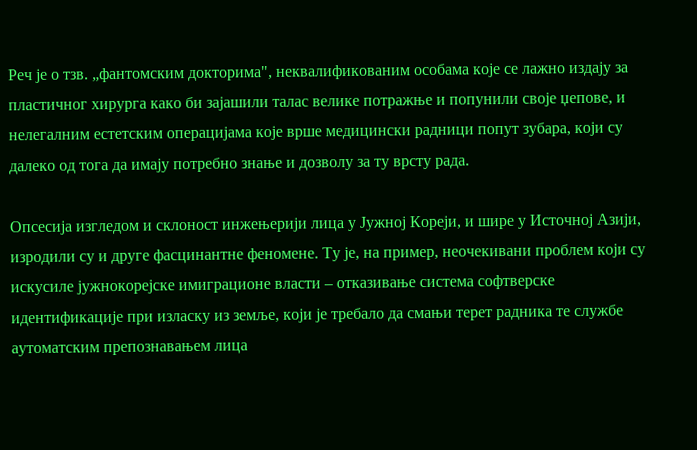Реч је о тзв. „фантомским докторима", неквалификованим особама које се лажно издају за пластичног хирурга како би зајашили талас велике потражње и попунили своје џепове, и нелегалним естетским операцијама које врше медицински радници попут зубара, који су далеко од тога да имају потребно знање и дозволу за ту врсту рада.

Опсесија изгледом и склоност инжењерији лица у Јужној Кореји, и шире у Источној Азији, изродили су и друге фасцинантне феномене. Ту је, на пример, неочекивани проблем који су искусиле јужнокорејске имиграционе власти – отказивање система софтверске идентификације при изласку из земље, који је требало да смањи терет радника те службе аутоматским препознавањем лица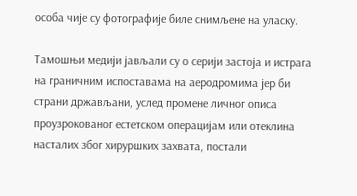особа чије су фотографије биле снимљене на уласку.

Тамошњи медији јављали су о серији застоја и истрага на граничним испоставама на аеродромима јер би страни држављани, услед промене личног описа проузрокованог естетском операцијам или отеклина насталих због хируршких захвата, постали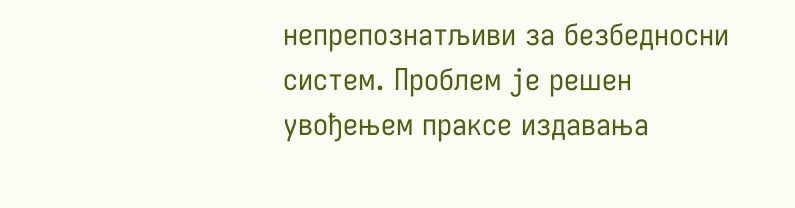непрепознатљиви за безбедносни систем. Проблем је решен увођењем праксе издавања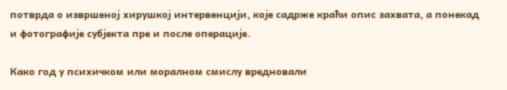потврда о извршеној хирушкој интервенцији, које садрже краћи опис захвата, а понекад и фотографије субјекта пре и после операције.

Како год у психичком или моралном смислу вредновали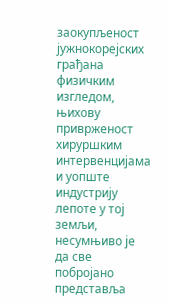заокупљеност јужнокорејских грађана физичким изгледом, њихову приврженост хируршким интервенцијама и уопште индустрију лепоте у тој земљи, несумњиво је да све побројано представља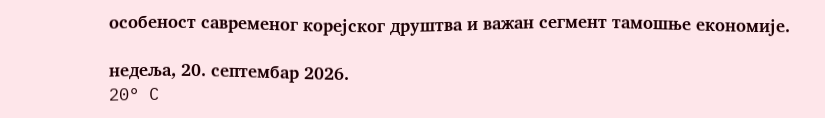особеност савременог корејског друштва и важан сегмент тамошње економије.

недеља, 20. септембар 2026.
20° C